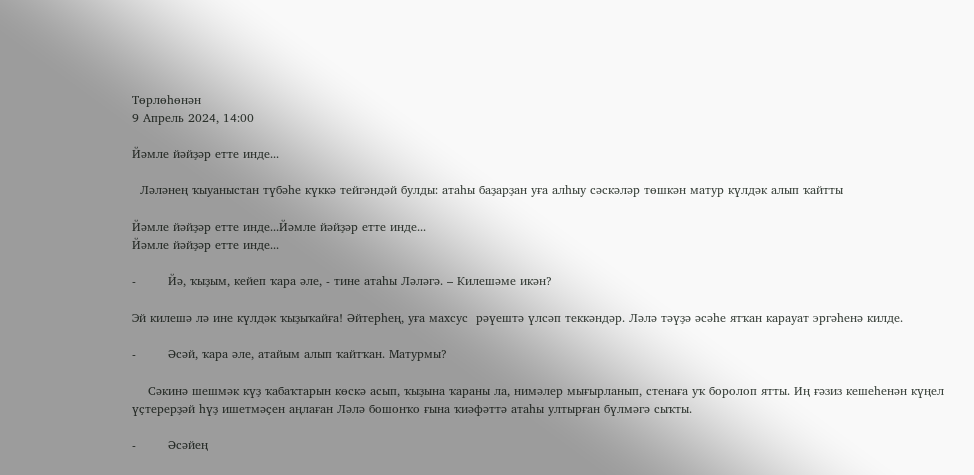Төрлөһөнән
9 Апрель 2024, 14:00

Йәмле йәйҙәр етте инде...

  Ләләнең ҡыуаныстан түбәһе күккә тейгәндәй булды: атаһы баҙарҙан уға алһыу сәскәләр төшкән матур күлдәк алып ҡайтты

Йәмле йәйҙәр етте инде...Йәмле йәйҙәр етте инде...
Йәмле йәйҙәр етте инде...

-        Йә, ҡыҙым, кейеп ҡара әле, - тине атаһы Ләләгә. – Килешәме икән?

Эй килешә лә ине күлдәк ҡыҙыҡайға! Әйтерһең, уға махсус  рәүештә үлсәп теккәндәр. Ләлә тәүҙә әсәһе ятҡан карауат эргәһенә килде.

-        Әсәй, ҡара әле, атайым алып ҡайтҡан. Матурмы?

    Сәкинә шешмәк күҙ ҡабаҡтарын көскә асып, ҡыҙына ҡараны ла, нимәлер мығырланып, стенаға уҡ боролоп ятты. Иң ғәзиз кешеһенән күңел үҫтерерҙәй һүҙ ишетмәҫен аңлаған Ләлә бошонҡо ғына ҡиәфәттә атаһы ултырған бүлмәгә сыҡты.

-        Әсәйең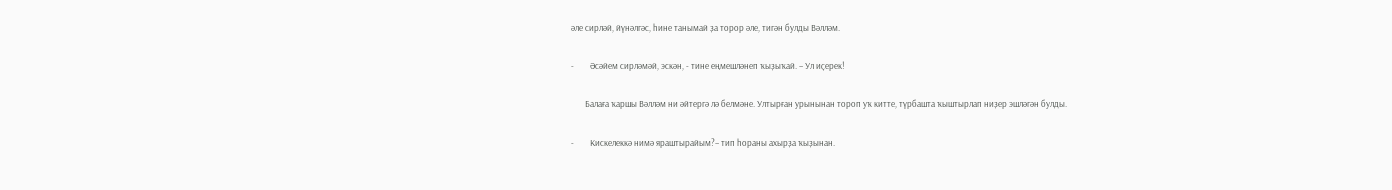әле сирләй, йүнәлгәс, һине танымай ҙа торор әле, тигән булды Вәлләм.

-        Әсәйем сирләмәй, эскән, - тине еңмешләнеп ҡыҙыҡай. – Ул иҫерек!

       Балаға ҡаршы Вәлләм ни әйтергә лә белмәне. Ултырған урынынан тороп уҡ китте, түрбашта ҡыштырлап ниҙер эшләгән булды.

-        Кискелеккә нимә яраштырайым?– тип һораны ахырҙа ҡыҙынан.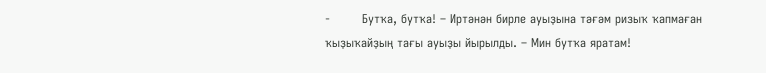-        Бутҡа, бутҡа! – Иртәнән бирле ауыҙына тәғәм ризыҡ ҡапмаған ҡыҙыҡайҙың тағы ауыҙы йырылды. – Мин бутҡа яратам!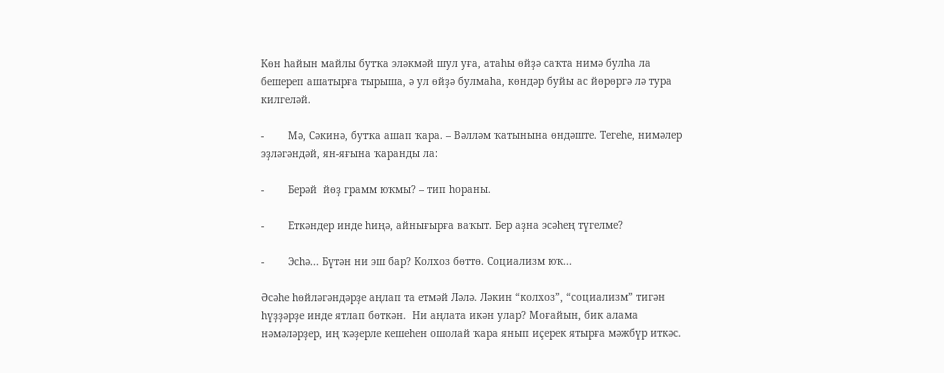Көн һайын майлы бутҡа эләкмәй шул уға, атаһы өйҙә саҡта нимә булһа ла бешереп ашатырға тырыша, ә ул өйҙә булмаһа, көндәр буйы ас йөрөргә лә тура килгеләй.

-        Мә, Сәкинә, бутҡа ашап ҡара. – Вәлләм ҡатынына өндәште. Тегеһе, нимәлер эҙләгәндәй, ян-яғына ҡаранды ла:

-        Берәй  йөҙ грамм юҡмы? – тип һораны.

-        Еткәндер инде һиңә, айнығырға ваҡыт. Бер аҙна эсәһең түгелме?

-        Эсһә... Бүтән ни эш бар? Колхоз бөттө. Социализм юҡ...

Әсәһе һөйләгәндәрҙе аңлап та етмәй Ләлә. Ләкин “колхоз”, “социализм” тигән һүҙҙәрҙе инде ятлап бөткән.  Ни аңлата икән улар? Моғайын, бик алама нәмәләрҙер, иң ҡәҙерле кешеһен ошолай ҡара янып иҫерек ятырға мәжбүр иткәс.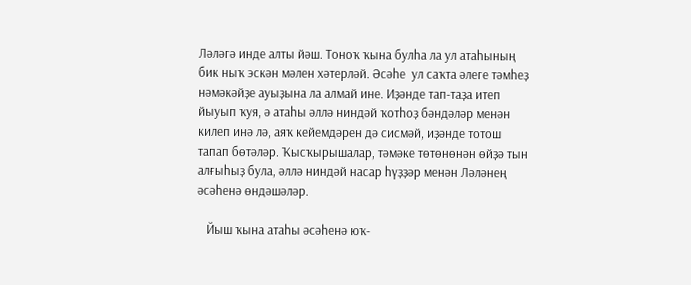Ләләгә инде алты йәш. Тоноҡ ҡына булһа ла ул атаһының бик ныҡ эскән мәлен хәтерләй. Әсәһе  ул саҡта әлеге тәмһеҙ нәмәкәйҙе ауыҙына ла алмай ине. Иҙәнде тап-таҙа итеп йыуып ҡуя, ә атаһы әллә ниндәй ҡотһоҙ бәндәләр менән килеп инә лә, аяҡ кейемдәрен дә сисмәй, иҙәнде тотош тапап бөтәләр. Ҡысҡырышалар, тәмәке төтөнөнән өйҙә тын алғыһыҙ була, әллә ниндәй насар һүҙҙәр менән Ләләнең әсәһенә өндәшәләр.

   Йыш ҡына атаһы әсәһенә юҡ-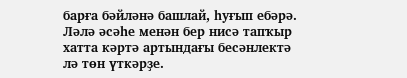барға бәйләнә башлай, һуғып ебәрә. Ләлә әсәһе менән бер нисә тапҡыр хатта кәртә артындағы бесәнлектә лә төн үткәрҙе.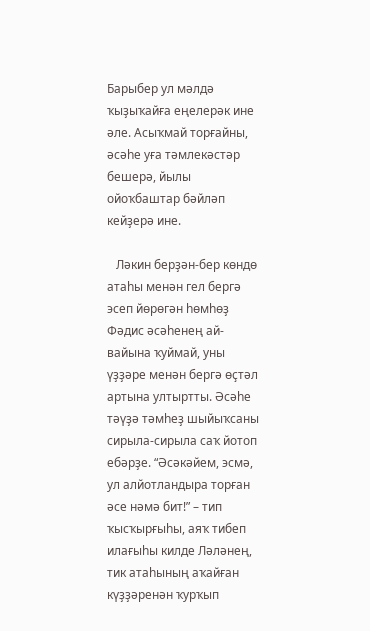Барыбер ул мәлдә ҡыҙыҡайға еңелерәк ине әле. Асыҡмай торғайны, әсәһе уға тәмлекәстәр бешерә, йылы ойоҡбаштар бәйләп кейҙерә ине.

   Ләкин берҙән-бер көндө атаһы менән гел бергә эсеп йөрөгән һөмһөҙ Фәдис әсәһенең ай-вайына ҡуймай, уны үҙҙәре менән бергә өҫтәл артына ултыртты. Әсәһе тәүҙә тәмһеҙ шыйыҡсаны сирыла-сирыла саҡ йотоп ебәрҙе. “Әсәкәйем, эсмә, ул алйотландыра торған әсе нәмә бит!” – тип ҡысҡырғыһы, аяҡ тибеп илағыһы килде Ләләнең, тик атаһының аҡайған  күҙҙәренән ҡурҡып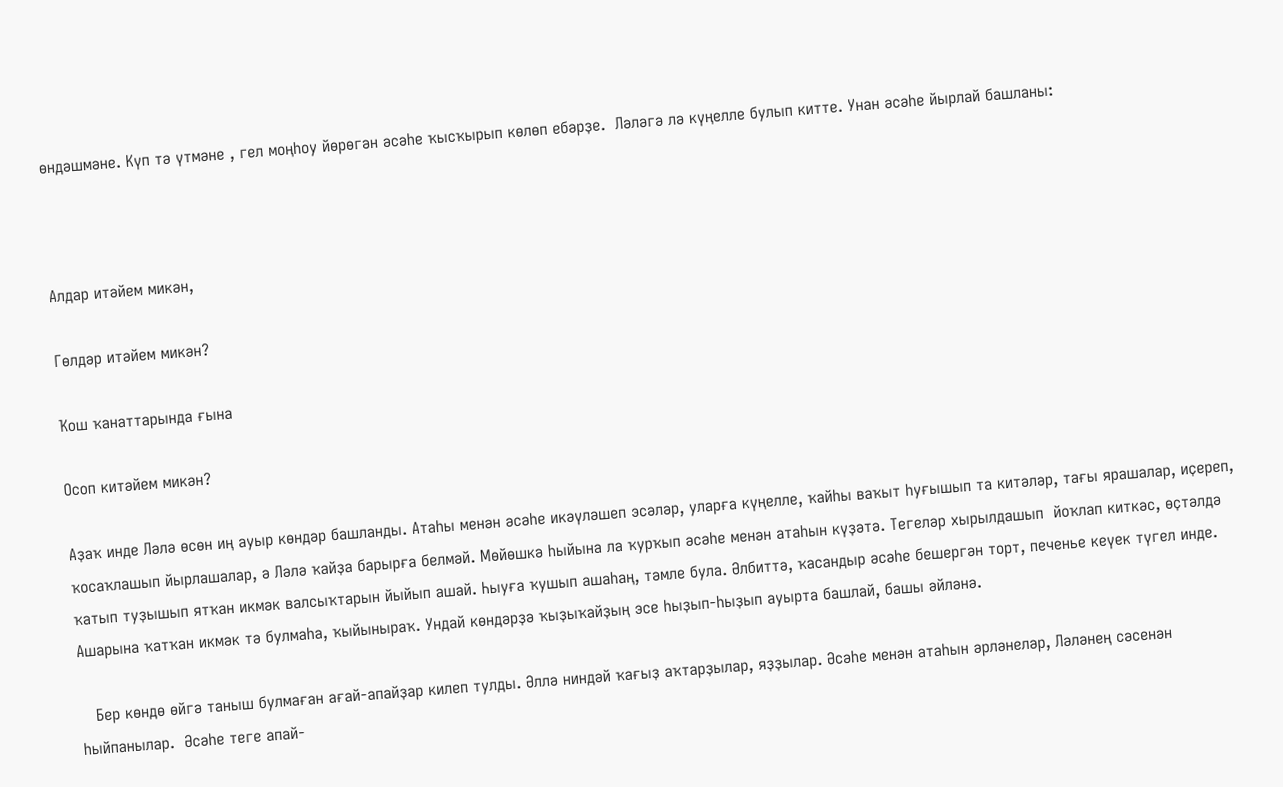өндәшмәне. Күп тә үтмәне , гел моңһоу йөрөгән әсәһе ҡысҡырып көлөп ебәрҙе.  Ләләгә лә күңелле булып китте. Унан әсәһе йырлай башланы:



Алдар итәйем микән,

Гөлдәр итәйем микән?

Ҡош ҡанаттарында ғына

Осоп китәйем микән?

Аҙаҡ инде Ләлә өсөн иң ауыр көндәр башланды. Атаһы менән әсәһе икәүләшеп эсәләр, уларға күңелле, ҡайһы ваҡыт һуғышып та китәләр, тағы ярашалар, иҫереп, ҡосаҡлашып йырлашалар, ә Ләлә ҡайҙа барырға белмәй. Мөйөшкә һыйына ла ҡурҡып әсәһе менән атаһын күҙәтә. Тегеләр хырылдашып  йоҡлап киткәс, өҫтәлдә ҡатып туҙышып ятҡан икмәк валсыҡтарын йыйып ашай. Һыуға ҡушып ашаһаң, тәмле була. Әлбиттә, ҡасандыр әсәһе бешергән торт, печенье кеүек түгел инде. Ашарына ҡатҡан икмәк тә булмаһа, ҡыйыныраҡ. Ундай көндәрҙә ҡыҙыҡайҙың эсе һыҙып-һыҙып ауырта башлай, башы әйләнә.

   Бер көндө өйгә таныш булмаған ағай-апайҙар килеп тулды. Әллә ниндәй ҡағыҙ аҡтарҙылар, яҙҙылар. Әсәһе менән атаһын әрләнеләр, Ләләнең сәсенән һыйпанылар.  Әсәһе теге апай-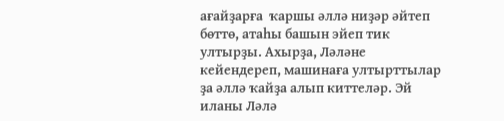ағайҙарға  ҡаршы әллә ниҙәр әйтеп бөттө, атаһы башын эйеп тик ултырҙы. Ахырҙа, Ләләне кейендереп, машинаға ултырттылар ҙа әллә ҡайҙа алып киттеләр. Эй иланы Ләлә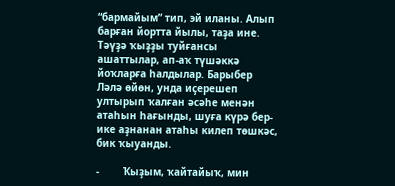“бармайым” тип, эй иланы. Алып барған йортта йылы, таҙа ине.  Тәүҙә ҡыҙҙы туйғансы ашаттылар, ап-аҡ түшәккә йоҡларға һалдылар. Барыбер Ләлә өйөн, унда иҫерешеп  ултырып ҡалған әсәһе менән атаһын һағынды, шуға күрә бер-ике аҙнанан атаһы килеп төшкәс, бик ҡыуанды.

-        Ҡыҙым, ҡайтайыҡ, мин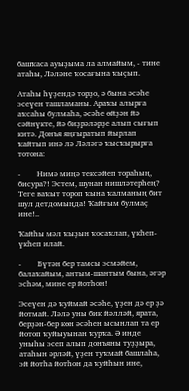башҡаса ауыҙыма ла алмайым, - тине атаһы, Ләләне ҡосағына ҡыҫып.

Атаһы һүҙендә торҙо, ә бына әсәһе эсеүен ташламаны. Араҡы алырға аҡсаһы булмаһа, әсәһе өйҙән йә сәйнүкте, йә биҙрәләрҙе алып сығып китә. Донъя яңғыратып йырлап ҡайтып инә лә Ләләгә ҡысҡырырға тотона:

-        Нимә миңә тексәйеп тораһың, бисура?! Эстем, шунан нишләтерһең? Теге ваҡыт тороп ҡына ҡалманың бит шул детдомыңда! Ҡайғым булмаҫ ине!..

Ҡайһы мәл ҡыҙын ҡосаҡлап, үкһеп-үкһеп илай.

-        Бүтән бер тамсы эсмәйем, балаҡайым, антым-шантым бына, әгәр эсһәм, мине ер йотһон!

Эсеүен дә ҡуймай әсәһе, үҙен дә ер ҙә  йотмай. Ләлә уны бик йәлләй, ярата, берҙән-бер көн әсәһен ысынлап та ер йотоп ҡуйыуынан ҡурҡа. Ә инде уныһы эсеп алып донъяны туҙҙыра, атаһын әрләй, үҙен туҡмай башлаһа, эй йотһа йотһон да ҡуйһын ине,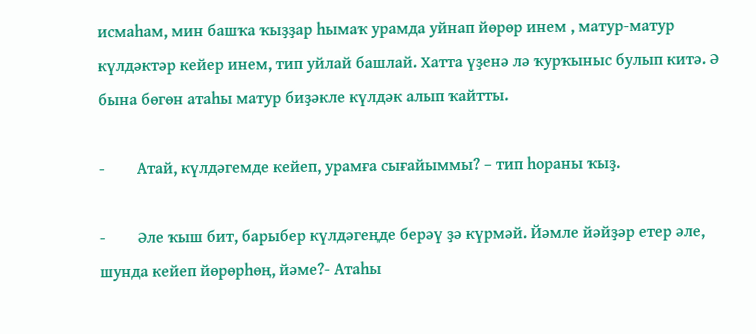исмаһам, мин башҡа ҡыҙҙар һымаҡ урамда уйнап йөрөр инем , матур-матур күлдәктәр кейер инем, тип уйлай башлай. Хатта үҙенә лә ҡурҡыныс булып китә. Ә бына бөгөн атаһы матур биҙәкле күлдәк алып ҡайтты.

-        Атай, күлдәгемде кейеп, урамға сығайыммы? – тип һораны ҡыҙ.

-        Әле ҡыш бит, барыбер күлдәгеңде берәү ҙә күрмәй. Йәмле йәйҙәр етер әле, шунда кейеп йөрөрһөң, йәме?- Атаһы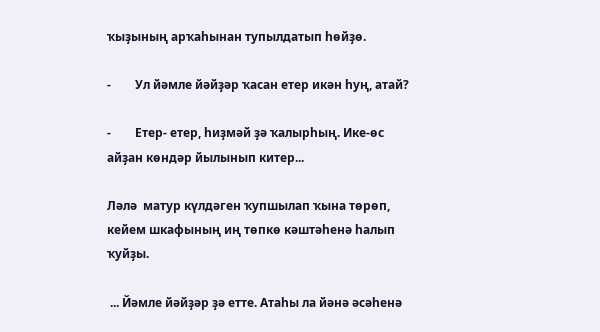ҡыҙының арҡаһынан тупылдатып һөйҙө.

-        Ул йәмле йәйҙәр ҡасан етер икән һуң, атай?

-        Етер- етер, һиҙмәй ҙә ҡалырһың. Ике-өс айҙан көндәр йылынып китер...

Ләлә  матур күлдәген ҡупшылап ҡына төрөп, кейем шкафының иң төпкө кәштәһенә һалып ҡуйҙы.

 ... Йәмле йәйҙәр ҙә етте. Атаһы ла йәнә әсәһенә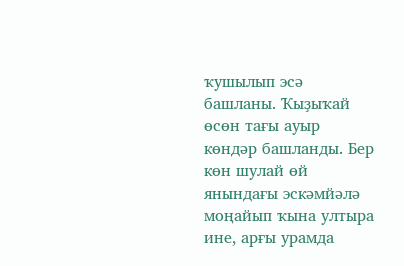ҡушылып эсә башланы. Ҡыҙыҡай өсөн тағы ауыр көндәр башланды. Бер көн шулай өй янындағы эскәмйәлә моңайып ҡына ултыра ине, арғы урамда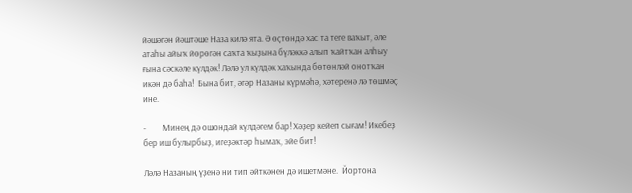йәшәгән йәштәше Наза килә ята. Ә өҫтөндә хас та теге ваҡыт, әле атаһы айыҡ йөрөгән саҡта ҡыҙына бүләккә алып ҡайтҡан алһыу ғына сәскәле күлдәк! Ләлә ул күлдәк хаҡында бөтөнләй онотҡан икән дә баһа!  Бына бит, әгәр Назаны күрмәһә, хәтеренә лә төшмәҫ ине.

-        Минең дә ошондай күлдәгем бар! Хәҙер кейеп сығам! Икебеҙ бер иш булырбыҙ, игеҙәктәр һымаҡ, эйе бит!

Ләлә Назаның үҙенә ни тип әйткәнен дә ишетмәне.  Йортона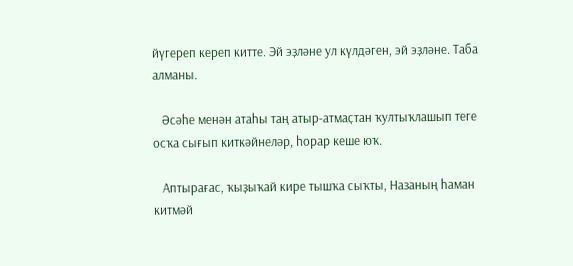йүгереп кереп китте. Эй эҙләне ул күлдәген, эй эҙләне. Таба алманы.

   Әсәһе менән атаһы таң атыр-атмаҫтан ҡултыҡлашып теге осҡа сығып киткәйнеләр, һорар кеше юҡ.

   Аптырағас, ҡыҙыҡай кире тышҡа сыҡты, Назаның һаман китмәй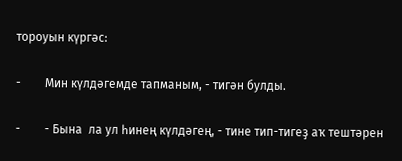тороуын күргәс:

-        Мин күлдәгемде тапманым, - тигән булды.

-        - Бына  ла ул һинең күлдәгең, - тине тип-тигеҙ аҡ тештәрен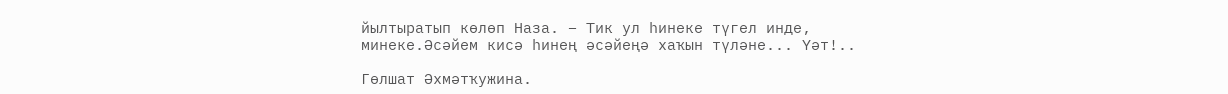йылтыратып көлөп Наза. – Тик ул һинеке түгел инде, минеке.Әсәйем кисә һинең әсәйеңә хаҡын түләне... Үәт!..

Гөлшат Әхмәтҡужина.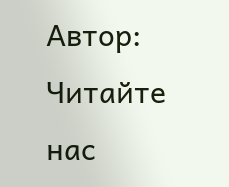Автор:
Читайте нас